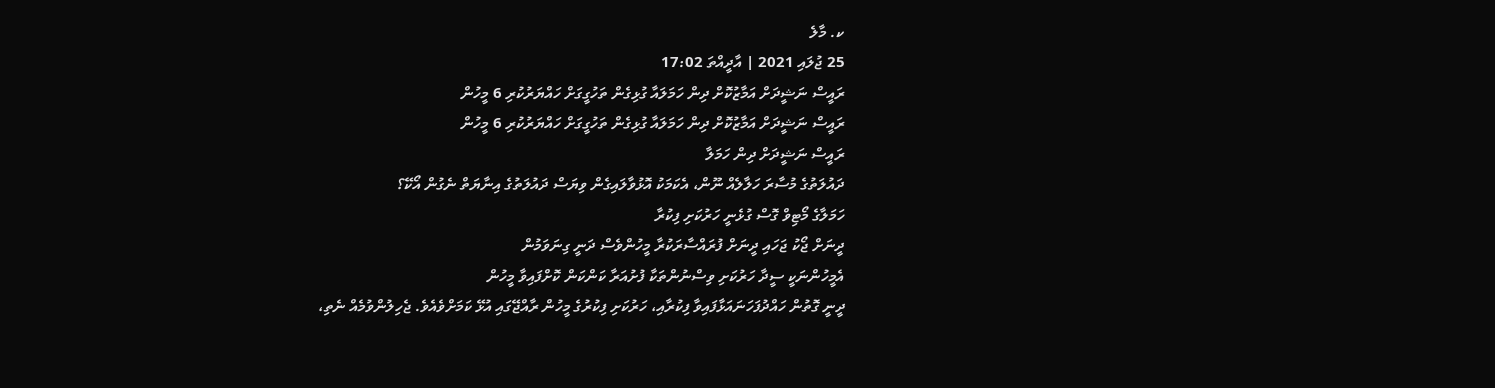ކ. މާލެ
25 ޖުލައި 2021 | އާދީއްތަ 17:02
ރައީސް ނަޝީދަށް އަމާޒުކޮށް ދިން ހަމަލައާ ގުޅިގެން ތަހުގީގަށް ހައްޔަރުކުރި 6 މީހުން
ރައީސް ނަޝީދަށް އަމާޒުކޮށް ދިން ހަމަލައާ ގުޅިގެން ތަހުގީގަށް ހައްޔަރުކުރި 6 މީހުން
ރައީސް ނަޝީދަށް ދިން ހަމަލާ
ދައުލަތުގެ މުސާރަ ހަލާލެއް ނޫން، އެކަމަކު އޮޅުވާލައިގެން ވިޔަސް ދައުލަތުގެ އިނާޔަތް ނެގުން އޯކޭ؟
ހަމަލާގެ މޯޓިވް ގޮސް ގުޅެނީ ހަރުކަށި ފިކުރާ
ދީނަށް ޖޯކު ޖަހައި ދީނަށް ފުރައްސާރަކުރާ މީހުންވެސް ދަނީ ގިނަވަމުން
އެމީހުންނަކީ ސީދާ ހަރުކަށި ވިސްނުންތަކާ ފުށުއަރާ ކަންކަން ކޮށްފައިވާ މީހުން
ދީނީ ގޮތުން ހައްދުފަހަނައަޅާފައިވާ ފިކުރާއި، ހަރުކަށި ފިކުރުގެ މީހުން ރާއްޖޭގައި އުޅޭ ކަމަށްވެއެވެ. ޖެހިލުންވުމެއް ނެތި،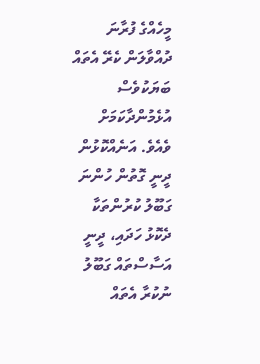މީހެއްގެ ފުރާނަ ދުއްވާލަން ކެރޭ އެތައް ބަޔަކުވެސް އުޅެމުންދާކަމަށް ވެއެވެ. އަނެއްކޮޅުން ދީނީ ގޮތުން ހުންނަ ގަބޫލު ކުރުންތަކާ ދެކޮޅު ހަދައި، ދީނީ އަސާސްތައް ގަބޫލު ނުކުރާ އެތައް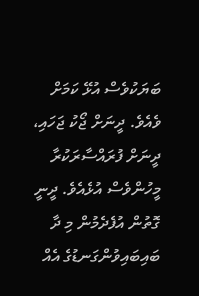ބަޔަކުވެސް އުޅޭ ކަމަށް ވެއެވެ. ދީނަށް ޖޯކު ޖަހައި، ދީނަށް ފުރައްސާރަކުރާ މީހުންވެސް އުޅެއެވެ. ދީނީ ގޮތުން އުފެދެމުން މި ދާ ބައިބައިވުންގަނޑުގެ އެއް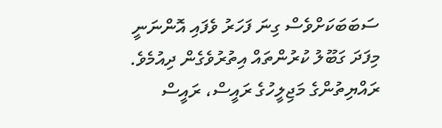ސަބަބަކަށްވެސް ގިނަ ފަހަރު ވެފައި އޮންނަނީ މިފަދަ ގަބޫލު ކުރުންތައް އިތުރުވެގެން ދިއުމެވެ.
ރައްޔިތުންގެ މަޖިލީހުގެ ރައީސް، ރައީސް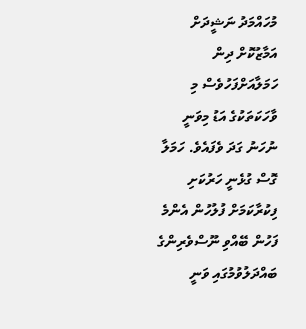މުހައްމަދު ނަޝީދަށް އަމާޒުކޮށް ދިން ހަމަލާއަށްފަހުވެސް މި ވާހަކަތަކުގެ އަޑު މިވަނީ ނުހަނު ގަދަ ވެފައެވެ. ހަމަލާ ގޮސް ގުޅެނީ ހަރުކަށި ފިކުރާކަމަށް ފުލުހުން އެންމެ ފަހުން ބޭއްވި ނޫސްވެރިންގެ ބައްދަލުވުމުގައި ވަނީ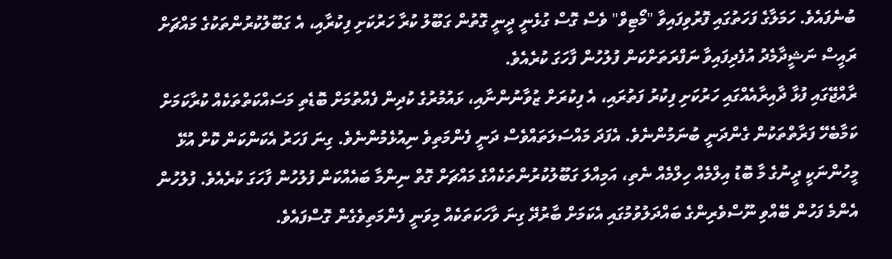ބުނެފައެވެ. ހަމަލާގެ ފަހަތުގައި ފޮރުވިފައިވާ "މޯޓިވް" ވެސް ގޮސް ގުޅެނީ ދީނީ ގޮތުން ގަބޫލު ކުރާ ހަރުކަށި ފިކުރާއި، އެ ގަބޫލުކުރުންތަކުގެ މައްޗަށް ރައީސް ނަޝީދާމެދު އުފެދިފައިވާ ނަފްރަތަށްކަން ފުލުހުން ފާހަގަ ކުރެއެވެ.
ރާއްޖޭގައި ފުޅާ ދާއިރާއެއްގައި ހަރުކަށި ފިކުރު ފަތުރައި، އެ ފިކުރަށް ޒުވާނުންނާއި، ޅައުމުރުގެ ކުދިން ފެއްތުމަށް ބޮޑެތި މަސައްކަތްތަކެއް ކުރާކަމަށް ކަމާބެހޭ ފަރާތްތަކުން ގެންދަނީ ބުނަމުންނެވެ. އެފަދަ މައްސަލަތައްވެސް ދަނީ ފެންމަތިވެ ނިއުޅެމުންނެވެ. ގިނަ ފަހަރު އެކަންކަން ކޮށް އުޅޭ މީހުންނަކީ ދީނުގެ މާ ބޮޑު އިލްމެއް ހިލްމެއް ނެތި، އަމިއްލަ ގަބޫލުކުރުންތަކެއްގެ މައްޗަށް ގޮތް ނިންމާ ބައެއްކަން ފުލުހުން ފާހަގަ ކުރެއެވެ. ފުލުހުން އެންމެ ފަހުން ބޭއްވި ނޫސްވެރިންގެ ބައްދަލުވުމުގައި އެކަމަށް ބާރުދޭ ގިނަ ވާހަކަތަކެއް މިވަނީ ފެންމަތިވެގެން ގޮސްފައެވެ.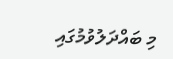މި ބައްދަލުވުމުގައި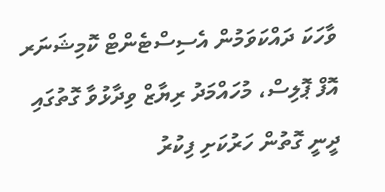ވާހަކަ ދައްކަވަމުން އެސިސްޓެންޓް ކޮމިޝަނަރ އޮފް ޕޮލިސް، މުހައްމަދު ރިޔާޒް ވިދާޅުވާ ގޮތުގައި ދީނީ ގޮތުން ހަރުކަށި ފިކުރު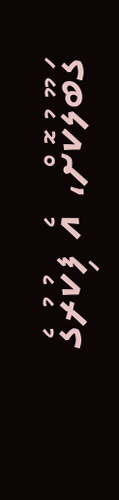ގަބޫލުކޮށް، އެ ފިކުރުގެ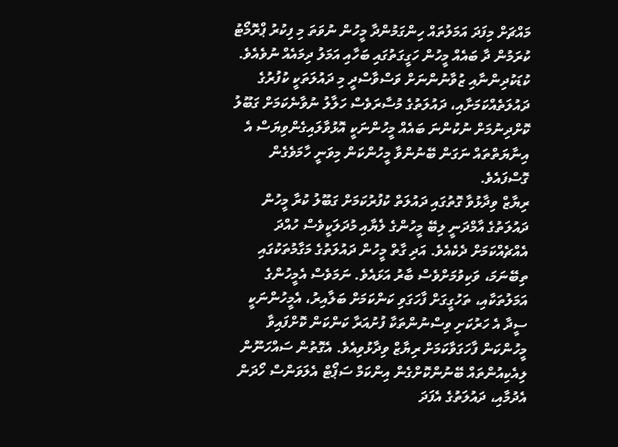މައްޗަށް މިފަދަ އަމަލުތައް ހިންގަމުންދާ މީހުން ނުވަތަ މި ފިކުރު ޕްރޮމޯޓު ކުރަމުން ދާ ބައެއް މީހުން ހަގީގަތުގައި ބަހާއި އަމަލު ދިމައެއް ނުވެއެވެ. ކުޑަކުދިންނާއި ޒުވާނުންނަށް ވަސްވާސްދީ މި ދައުލަތަކީ ކުފުރުގެ ދައުލަތެއްކަމަށާއި، ދައުލަތުގެ މުސާރަވެސް ހަލާލު ނުވާނެކަމަށް ގަބޫލު ކޮށްދިނުމަށް ނުކުންނަ ބައެއް މީހުންނަކީ އޮޅުވާލައިގެންވިޔަސް އެ އިނާޔަތްތައް ނަގަން ބޭނުންވާ މީހުންކަން މިވަނީ ހާމަވެގެން ގޮސްފައެވެ.
ރިޔާޒް ވިދާޅުވާ ގޮތުގައި ދައުލަތް ކުފުރުކަމަށް ގަބޫލު ކުރާ މީހުން ދައުލަތުގެ އާމްދަނީ ލިބޭ މީހުންގެ ލެޔާއި މުދަލަކީވެސް ހުއްދަ އެއްޗެއްކަމަށް ދެކެއެވެ. އަދި ގާތް މީހުން ދައުލަތުގެ މަގާމުތަކުގައި ތިބޭނަމަ، ވަކިވުމަށްވެސް ބާރު އަޅައެވެ. ނަމަވެސް އެމީހުންގެ އަމަލުތަކާއި، ތަހުގީގަށް ފާހަގަވި ކަންކަމަށް ބަލާއިރު، އެމީހުންނަކީ ސީދާ އެ ހަރުކަށި ވިސްނުންތަކާ ފުށުއަރާ ކަންކަން ކޮށްފައިވާ މީހުންކަން ފާހަގަވާކަމަށް ރިޔާޒް ވިދާޅުވިއެވެ. އެގޮތުން ސައްހަނޫން ލިއެކިއުންތައް ބޭނުންކޮށްގެން އިންކަމް ސަޕޯޓް އެލަވަންސް ހޯދަން އެދުމާއި، ދައުލަތުގެ އެފަދަ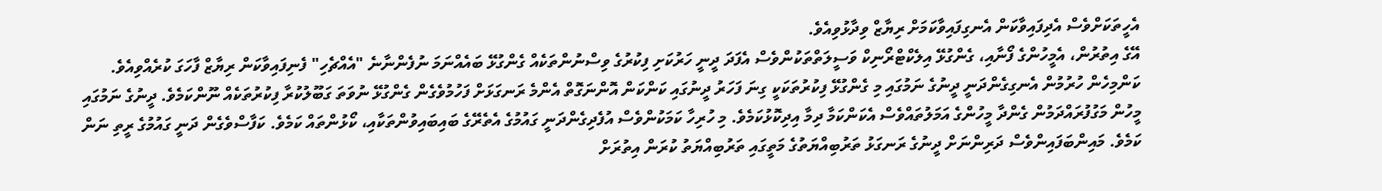އެހީތަކަށްވެސް އެދިފައިވާކަން އެނގިފައިވާކަމަށް ރިޔާޒް ވިދާޅުވިއެވެ.
އޭގެ އިތުރުން، އެމީހުންގެ ފޯނާއި، ގެންގުޅޭ އިލެކްޓްރޯނިކް ވަސީލަތްތަކުންވެސް އެފަދަ ދީނީ ހަރުކަށި ފިކުރުގެ ވިސްނުންތަކެއް ގެންގުޅޭ ބައެއްނަމަ ނުފެންނާނެ "އެއްޗެހި" ފެނިފައިވާކަން ރިޔާޒް ފާހަގަ ކުރެއްވިއެވެ.
ކަންމިހެން ހުރުމުން އެނގިގެންދަނީ ދީނުގެ ނަމުގައި މި ގެންގުޅޭ ފިކުރުތަކަކީ ގިނަ ފަހަރު ދީނުގައި ކަންކަން އޮންނަގޮތް އެންމެ ރަނގަޅަށް ފަހުމުވެގެން ގެންގުޅޭ ނުވަތަ ގަބޫލުކުރާ ފިކުރުތަކެއް ނޫންކަމެވެ. ދީނުގެ ނަމުގައި މީހުން މަގުފުރައްދަމުން ގެންދާ މީހުންގެ އަމަލުތައްވެސް އެކަންކަމާ ދިމާ އިދިކޮޅުކަމެވެ. މި ހުރިހާ ކަމަކުންވެސް އުފެދިގެންދަނީ ގައުމުގެ އެތެރޭގެ ބައިބައިވުންތަކާއި، ކޯޅުންތައް ކަމެވެ. ކަފާސްވެގެން ދަނީ ގައުމުގެ ރީތި ނަން ކަމެވެ. މައިންބަފައިންވެސް ދަރިންނަށް ދީނުގެ ރަނގަޅު ތަރުބިއްޔަތުގެ މަތީގައި ތަރުބިއްޔަތު ކުރަން އިތުރަށް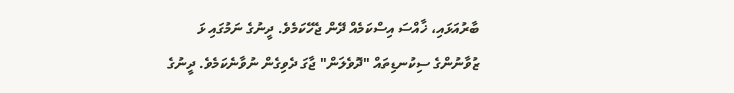ބާރުއަޅައި، ޚާއްސަ އިސްކަމެއް ދޭން ޖެހޭކަމެވެ. ދީނުގެ ނަމުގައި ޅަ ޒުވާނުންގެ ސިކުނޑިތައް "ދޮވެލަން" ޖާގަ ދެވިގެން ނުވާނެކަމެވެ. ދީނުގެ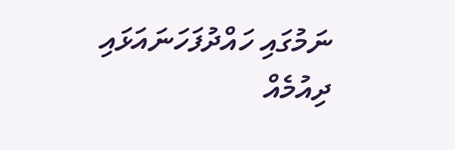ނަމުގައި ހައްދުފަހަނައަޅައި ދިއުމެއް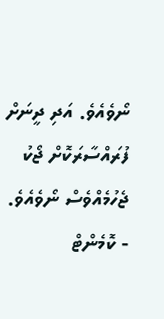ނޯވެއެވެ. އަދި ދީނަށް ފުރައްސާރަކޮށް ޖޯކު ޖެހުމެއްވެސް ނޯވެއެވެ.
- ކޮމެންޓް